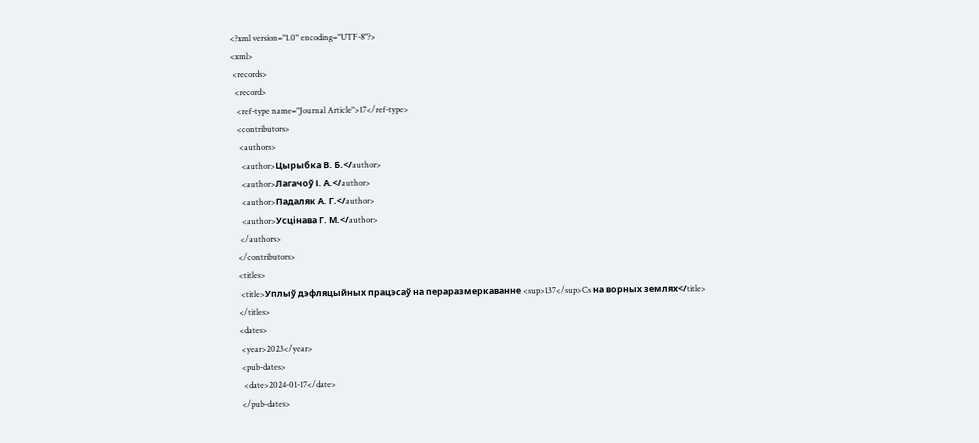<?xml version="1.0" encoding="UTF-8"?>
<xml>
 <records>
  <record>
   <ref-type name="Journal Article">17</ref-type>
   <contributors>
    <authors>
     <author>Цырыбка В. Б.</author>
     <author>Лагачоў І. А.</author>
     <author>Падаляк А. Г.</author>
     <author>Усцінава Г. М.</author>
    </authors>
   </contributors>
   <titles>
    <title>Уплыў дэфляцыйных працэсаў на пераразмеркаванне <sup>137</sup>Cs на ворных землях</title>
   </titles>
   <dates>
    <year>2023</year>
    <pub-dates>
     <date>2024-01-17</date>
    </pub-dates>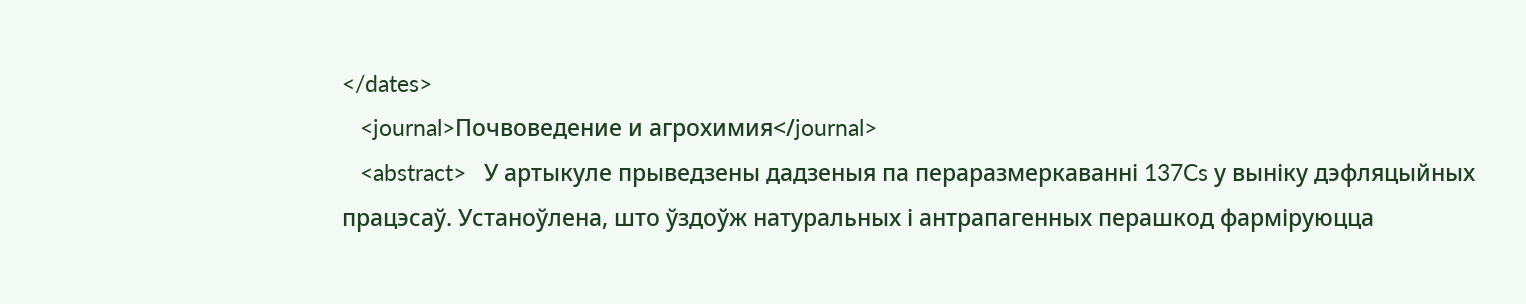</dates>
   <journal>Почвоведение и агрохимия</journal>
   <abstract>   У артыкуле прыведзены дадзеныя па пераразмеркаванні 137Cs у выніку дэфляцыйных працэсаў. Устаноўлена, што ўздоўж натуральных і антрапагенных перашкод фарміруюцца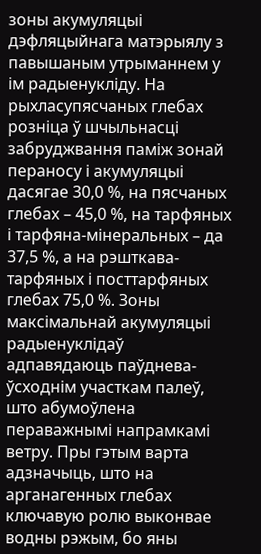зоны акумуляцыі дэфляцыйнага матэрыялу з павышаным утрыманнем у ім радыенукліду. На рыхласупясчаных глебах розніца ў шчыльнасці забруджвання паміж зонай пераносу і акумуляцыі дасягае 30,0 %, на пясчаных глебах – 45,0 %, на тарфяных і тарфяна-мінеральных – да 37,5 %, а на рэшткава-тарфяных і посттарфяных глебах 75,0 %. Зоны максімальнай акумуляцыі радыенуклідаў адпавядаюць паўднева-ўсходнім участкам палеў, што абумоўлена пераважнымі напрамкамі ветру. Пры гэтым варта адзначыць, што на арганагенных глебах ключавую ролю выконвае водны рэжым, бо яны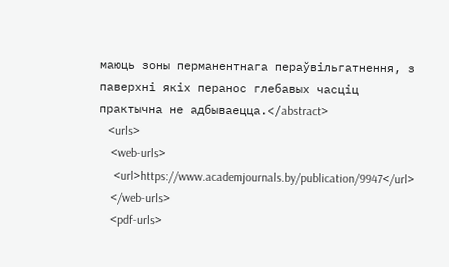маюць зоны перманентнага пераўвільгатнення, з паверхні якіх перанос глебавых часціц практычна не адбываецца.</abstract>
   <urls>
    <web-urls>
     <url>https://www.academjournals.by/publication/9947</url>
    </web-urls>
    <pdf-urls>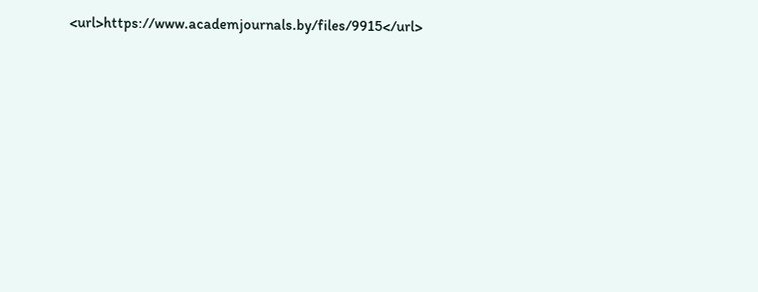<url>https://www.academjournals.by/files/9915</url>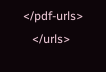</pdf-urls>
   </urls>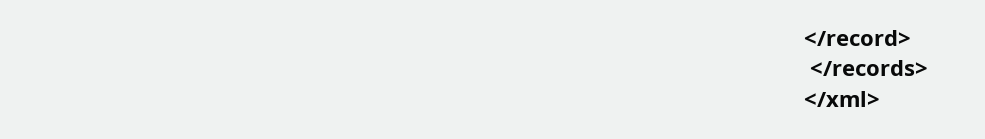</record>
 </records>
</xml>